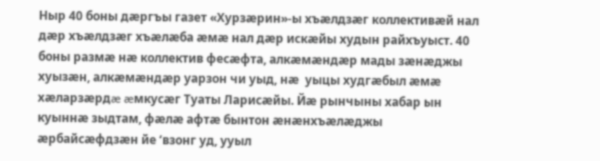Ныр 40 боны дæргъы газет «Хурзæрин»-ы хъæлдзæг коллективæй нал дæр хъæлдзæг хъæлæба æмæ нал дæр искæйы худын райхъуыст. 40 боны размæ нæ коллектив фесæфта, алкæмæндæр мады зæнæджы хуызæн, алкæмæндæр уарзон чи уыд, нæ  уыцы худгæбыл æмæ хæларзæрдæ æмкусæг Туаты Ларисæйы. Йæ рынчыны хабар ын куыннæ зыдтам, фæлæ афтæ бынтон æнæнхъæлæджы æрбайсæфдзæн йе ‘взонг уд, ууыл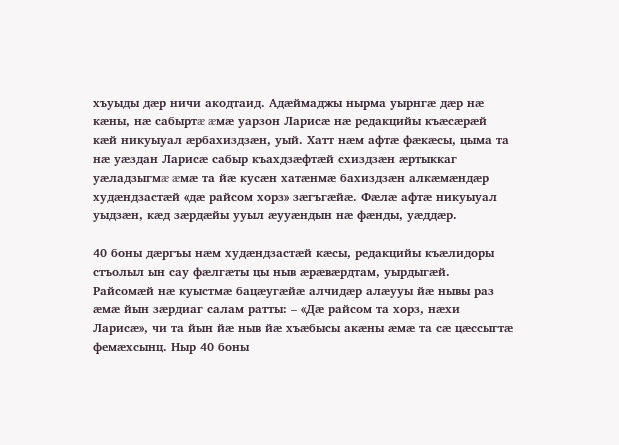хъуыды дæр ничи акодтаид. Адæймаджы нырма уырнгæ дæр нæ кæны, нæ сабыртæ æмæ уарзон Ларисæ нæ редакцийы къæсæрæй кæй никуыуал æрбахиздзæн, уый. Хатт нæм афтæ фæкæсы, цыма та нæ уæздан Ларисæ сабыр къахдзæфтæй схиздзæн æртыккаг уæладзыгмæ æмæ та йæ кусæн хатæнмæ бахиздзæн алкæмæндæр худæндзастæй «дæ райсом хорз» зæгъгæйæ. Фæлæ афтæ никуыуал уыдзæн, кæд зæрдæйы ууыл æууæндын нæ фæнды, уæддæр.

40 боны дæргъы нæм худæндзастæй кæсы, редакцийы къæлидоры стъолыл ын сау фæлгæты цы ныв æрæвæрдтам, уырдыгæй. Райсомæй нæ куыстмæ бацæугæйæ алчидæр алæууы йæ нывы раз æмæ йын зæрдиаг салам ратты: – «Дæ райсом та хорз, нæхи Ларисæ», чи та йын йæ ныв йæ хъæбысы акæны æмæ та сæ цæссыгтæ фемæхсынц. Ныр 40 боны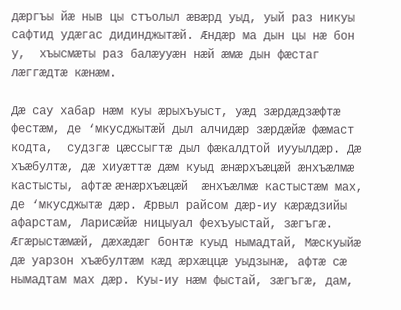дæргъы йæ ныв цы стъолыл æвæрд уыд, уый раз никуы сафтид удæгас дидинджытæй. Æндæр ма дын цы нæ бон у,  хъысмæты раз балæууæн нæй æмæ дын фæстаг лæггæдтæ кæнæм.

Дæ сау хабар нæм куы æрыхъуыст, уæд зæрдæдзæфтæ фестæм, де ‘мкусджытæй дыл алчидæр зæрдæйæ фæмаст кодта,  судзгæ цæссыгтæ дыл фæкалдтой иууылдæр. Дæ хъæбултæ, дæ хиуæттæ дæм куыд æнæрхъæцæй æнхъæлмæ кастысты, афтæ æнæрхъæцæй  æнхъæлмæ кастыстæм мах, де ‘мкусджытæ дæр. Æрвыл райсом дæр-иу кæрæдзийы афарстам, Ларисæйæ ницыуал фехъуыстай, зæгъгæ. Æгæрыстæмæй, дæхæдæг бонтæ куыд нымадтай, Мæскуыйæ дæ уарзон хъæбултæм кæд æрхæццæ уыдзынæ, афтæ сæ нымадтам мах дæр. Куы-иу нæм фыстай, зæгъгæ, дам,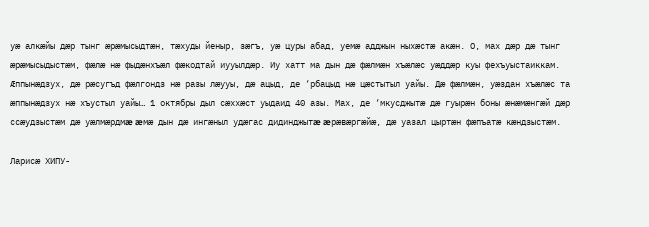уæ алкæйы дæр тынг æрæмысыдтæн, тæхуды йеныр, зæгъ, уæ цуры абад, уемæ адджын ныхæстæ акæн. О, мах дæр дæ тынг æрæмысыдыстæм, фæлæ нæ фыдæнхъæл фæкодтай иууылдæр. Иу хатт ма дын дæ фæлмæн хъæлæс уæддæр куы фехъуыстаиккам. Æппынæдзух, дæ рæсугъд фæлгондз нæ разы лæууы, дæ ацыд, де ‘рбацыд нæ цæстытыл уайы. Дæ фæлмæн, уæздан хъæлæс та æппынæдзух нæ хъустыл уайы… 1 октябры дыл сæххæст уыдаид 40 азы. Мах, де ‘мкусджытæ дæ гуырæн боны æнæмæнгæй дæр ссæудзыстæм дæ уæлмæрдмæ æмæ дын дæ ингæныл удæгас дидинджытæ æрæвæргæйæ, дæ уазал цыртæн фæпъатæ кæндзыстæм.

Ларисæ ХИПУ-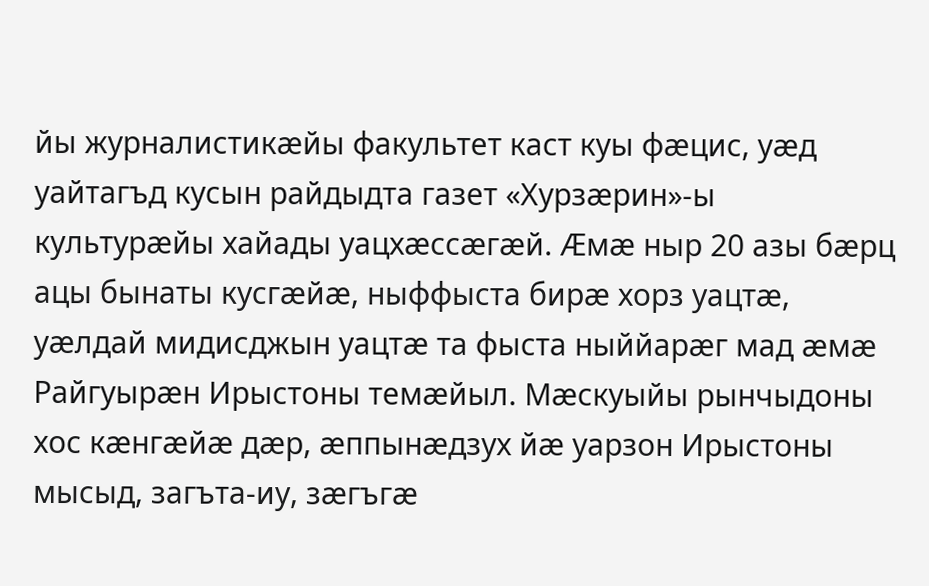йы журналистикæйы факультет каст куы фæцис, уæд уайтагъд кусын райдыдта газет «Хурзæрин»-ы культурæйы хайады уацхæссæгæй. Æмæ ныр 20 азы бæрц ацы бынаты кусгæйæ, ныффыста бирæ хорз уацтæ, уæлдай мидисджын уацтæ та фыста ныййарæг мад æмæ Райгуырæн Ирыстоны темæйыл. Мæскуыйы рынчыдоны хос кæнгæйæ дæр, æппынæдзух йæ уарзон Ирыстоны мысыд, загъта-иу, зæгъгæ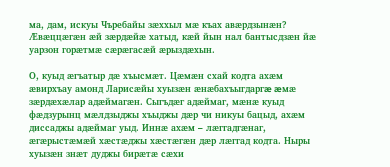ма, дам, искуы Чъребайы зæххыл мæ къах авæрдзынæн? Æвæццæгæн æй зæрдæйæ хатыд, кæй йын нал бантысдзæн йæ уарзон горæтмæ сæрæгасæй æрыздæхын.

О, куыд æгъатыр дæ хъысмæт. Цæмæн схай кодта ахæм æвирхъау амонд Ларисæйы хуызæн æнæбахъыгдаргæ æмæ зæрдæхæлар адæймагæн. Сыгъдæг адæймаг, мæнæ куыд фæдзурынц мæлдзыджы хъыджы дæр чи никуы бацыд, ахæм диссаджы адæймаг уыд. Иннæ ахæм – лæггадгæнаг, æгæрыстæмæй хæстæджы хæстæгæн дæр лæггад кодта. Ныры хуызæн знæт дуджы бирæтæ сæхи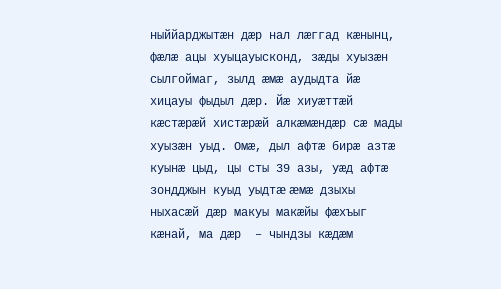ныййарджытæн дæр нал лæггад кæнынц, фæлæ ацы хуыцауысконд, зæды хуызæн сылгоймаг, зылд æмæ аудыдта йæ хицауы фыдыл дæр. Йæ хиуæттæй кæстæрæй хистæрæй алкæмæндæр сæ мады хуызæн уыд. Омæ, дыл афтæ бирæ азтæ куынæ цыд, цы сты 39 азы, уæд афтæ зондджын куыд уыдтæ æмæ дзыхы ныхасæй дæр макуы макæйы фæхъыг кæнай, ма дæр  – чындзы кæдæм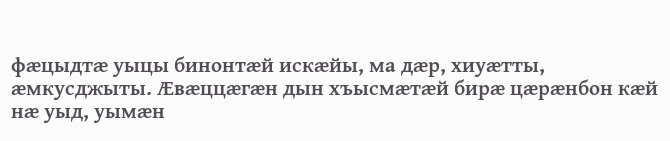фæцыдтæ уыцы бинонтæй искæйы, ма дæр, хиуæтты, æмкусджыты. Æвæццæгæн дын хъысмæтæй бирæ цæрæнбон кæй нæ уыд, уымæн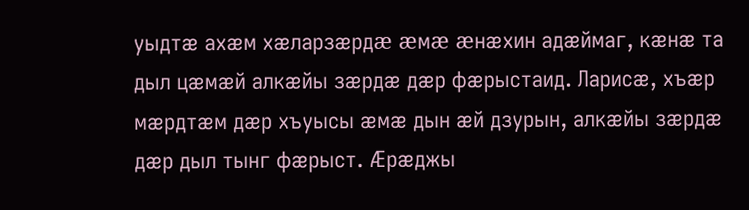уыдтæ ахæм хæларзæрдæ æмæ æнæхин адæймаг, кæнæ та дыл цæмæй алкæйы зæрдæ дæр фæрыстаид. Ларисæ, хъæр мæрдтæм дæр хъуысы æмæ дын æй дзурын, алкæйы зæрдæ дæр дыл тынг фæрыст. Æрæджы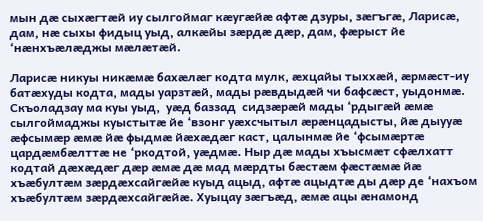мын дæ сыхæгтæй иу сылгоймаг кæугæйæ афтæ дзуры, зæгъгæ, Ларисæ, дам, нæ сыхы фидыц уыд, алкæйы зæрдæ дæр, дам, фæрыст йе ‘нæнхъæлæджы мæлæтæй.

Ларисæ никуы никæмæ бахæлæг кодта мулк, æхцайы тыххæй, æрмæст-иу батæхуды кодта, мады уарзтæй, мады рæвдыдæй чи бафсæст, уыдонмæ. Скъоладзау ма куы уыд,  уæд баззад  сидзæрæй мады ‘рдыгæй æмæ сылгоймаджы куыстытæ йе ‘взонг уæхсчытыл æрæнцадысты, йæ дыууæ æфсымæр æмæ йæ фыдмæ йæхæдæг каст, цалынмæ йе ‘фсымæртæ цардæмбæлттæ не ‘ркодтой, уæдмæ. Ныр дæ мады хъысмæт сфæлхатт кодтай дæхæдæг дæр æмæ дæ мад мæрдты бæстæм фæстæмæ йæ хъæбултæм зæрдæхсайгæйæ куыд ацыд, афтæ ацыдтæ ды дæр де ‘нахъом хъæбултæм зæрдæхсайгæйæ. Хуыцау зæгъæд, æмæ ацы æнамонд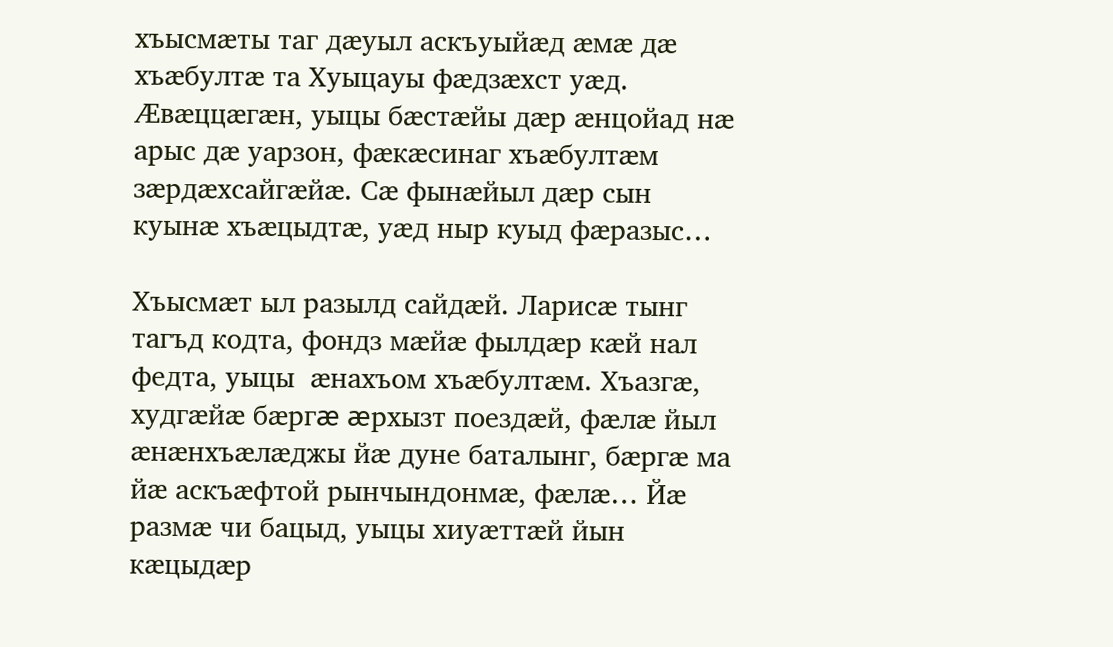хъысмæты таг дæуыл аскъуыйæд æмæ дæ хъæбултæ та Хуыцауы фæдзæхст уæд. Æвæццæгæн, уыцы бæстæйы дæр æнцойад нæ арыс дæ уарзон, фæкæсинаг хъæбултæм зæрдæхсайгæйæ. Сæ фынæйыл дæр сын куынæ хъæцыдтæ, уæд ныр куыд фæразыс…

Хъысмæт ыл разылд сайдæй. Ларисæ тынг тагъд кодта, фондз мæйæ фылдæр кæй нал федта, уыцы  æнахъом хъæбултæм. Хъазгæ, худгæйæ бæргæ æрхызт поездæй, фæлæ йыл æнæнхъæлæджы йæ дуне баталынг, бæргæ ма йæ аскъæфтой рынчындонмæ, фæлæ… Йæ размæ чи бацыд, уыцы хиуæттæй йын кæцыдæр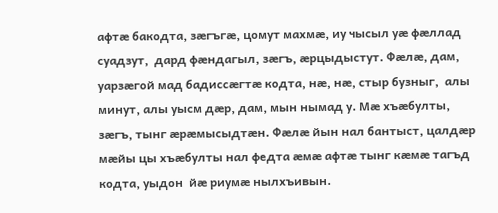афтæ бакодта, зæгъгæ, цомут махмæ, иу чысыл уæ фæллад суадзут,  дард фæндагыл, зæгъ, æрцыдыстут. Фæлæ, дам, уарзæгой мад бадиссæгтæ кодта, нæ, нæ, стыр бузныг,  алы минут, алы уысм дæр, дам, мын нымад у. Мæ хъæбулты, зæгъ, тынг æрæмысыдтæн. Фæлæ йын нал бантыст, цалдæр мæйы цы хъæбулты нал федта æмæ афтæ тынг кæмæ тагъд кодта, уыдон  йæ риумæ нылхъивын.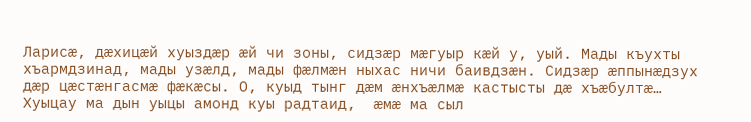Ларисæ, дæхицæй хуыздæр æй чи зоны, сидзæр мæгуыр кæй у, уый. Мады къухты хъармдзинад, мады узæлд, мады фæлмæн ныхас ничи баивдзæн. Сидзæр æппынæдзух дæр цæстæнгасмæ фæкæсы. О, куыд тынг дæм æнхъæлмæ кастысты дæ хъæбултæ… Хуыцау ма дын уыцы амонд куы радтаид,  æмæ ма сыл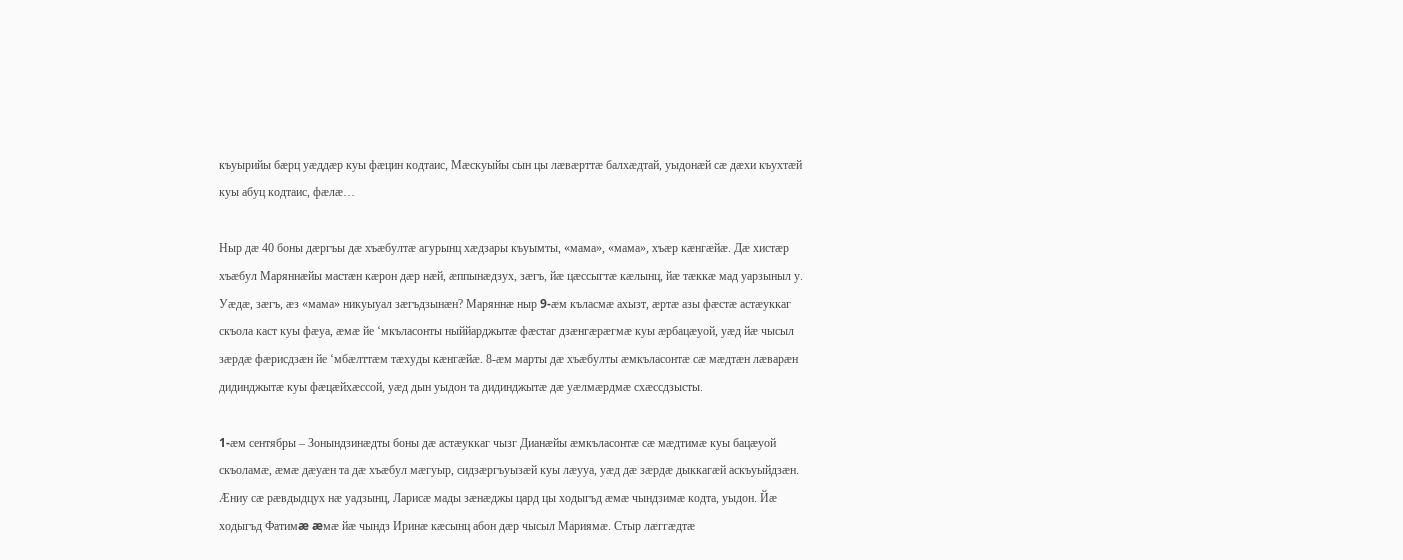къуырийы бæрц уæддæр куы фæцин кодтаис, Мæскуыйы сын цы лæвæрттæ балхæдтай, уыдонæй сæ дæхи къухтæй куы абуц кодтаис, фæлæ…

Ныр дæ 40 боны дæргъы дæ хъæбултæ агурынц хæдзары къуымты, «мама», «мама», хъæр кæнгæйæ. Дæ хистæр хъæбул Маряннæйы мастæн кæрон дæр нæй, æппынæдзух, зæгъ, йæ цæссыгтæ кæлынц, йæ тæккæ мад уарзыныл у. Уæдæ, зæгъ, æз «мама» никуыуал зæгъдзынæн? Маряннæ ныр 9-æм къласмæ ахызт, æртæ азы фæстæ астæуккаг скъола каст куы фæуа, æмæ йе ‘мкъласонты ныййарджытæ фæстаг дзæнгæрæгмæ куы æрбацæуой, уæд йæ чысыл зæрдæ фæрисдзæн йе ‘мбæлттæм тæхуды кæнгæйæ. 8-æм марты дæ хъæбулты æмкъласонтæ сæ мæдтæн лæварæн дидинджытæ куы фæцæйхæссой, уæд дын уыдон та дидинджытæ дæ уæлмæрдмæ схæссдзысты.

1-æм сентябры – Зонындзинæдты боны дæ астæуккаг чызг Дианæйы æмкъласонтæ сæ мæдтимæ куы бацæуой скъоламæ, æмæ дæуæн та дæ хъæбул мæгуыр, сидзæргъуызæй куы лæууа, уæд дæ зæрдæ дыккагæй аскъуыйдзæн. Æниу сæ рæвдыдцух нæ уадзынц, Ларисæ мады зæнæджы цард цы ходыгъд æмæ чындзимæ кодта, уыдон. Йæ ходыгъд Фатимæ æмæ йæ чындз Иринæ кæсынц абон дæр чысыл Мариямæ. Стыр лæггæдтæ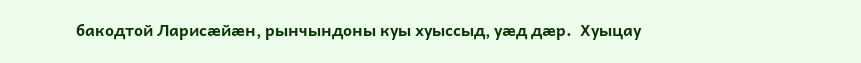бакодтой Ларисæйæн, рынчындоны куы хуыссыд, уæд дæр.  Хуыцау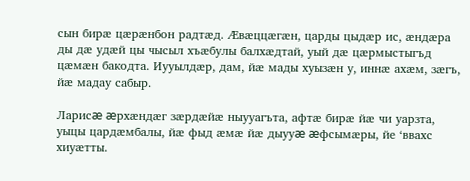сын бирæ цæрæнбон радтæд. Æвæццæгæн, царды цыдæр ис, æндæра ды дæ удæй цы чысыл хъæбулы балхæдтай, уый дæ цæрмыстыгъд цæмæн бакодта. Иууылдæр, дам, йæ мады хуызæн у, иннæ ахæм, зæгъ, йæ мадау сабыр.

Ларисæ æрхæндæг зæрдæйæ ныууагъта, афтæ бирæ йæ чи уарзта, уыцы цардæмбалы, йæ фыд æмæ йæ дыууæ æфсымæры, йе ‘ввахс хиуæтты.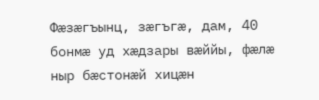Фæзæгъынц, зæгъгæ, дам, 40 бонмæ уд хæдзары вæййы, фæлæ ныр бæстонæй хицæн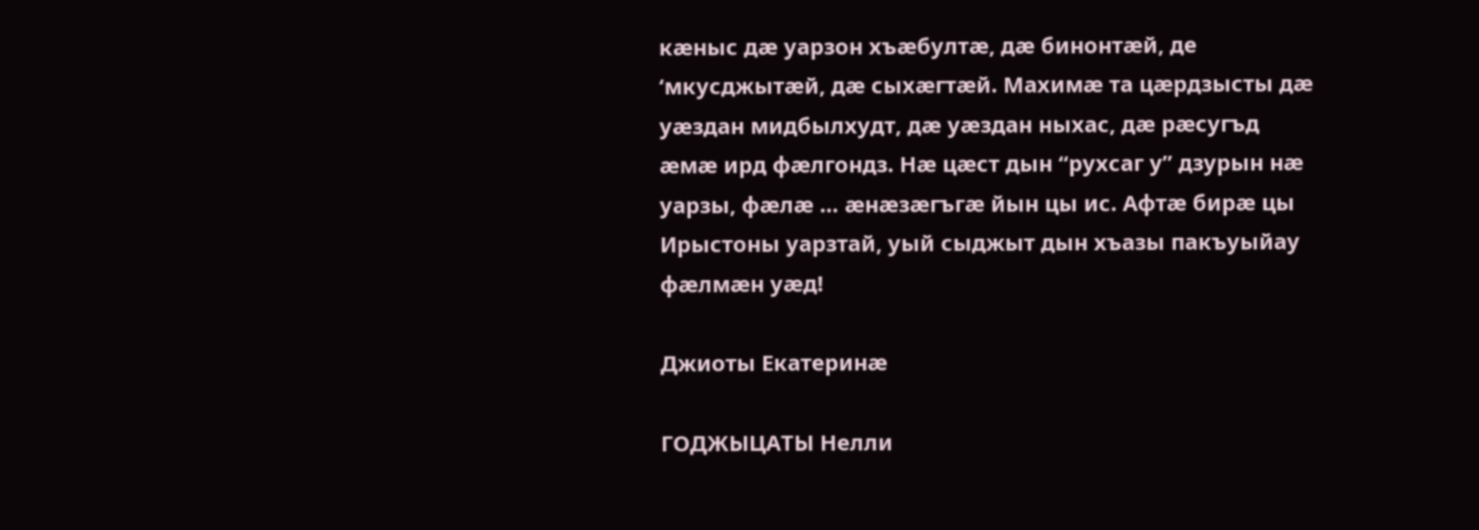кæныс дæ уарзон хъæбултæ, дæ бинонтæй, де ‘мкусджытæй, дæ сыхæгтæй. Махимæ та цæрдзысты дæ уæздан мидбылхудт, дæ уæздан ныхас, дæ рæсугъд æмæ ирд фæлгондз. Нæ цæст дын “рухсаг у” дзурын нæ уарзы, фæлæ … æнæзæгъгæ йын цы ис. Афтæ бирæ цы Ирыстоны уарзтай, уый сыджыт дын хъазы пакъуыйау фæлмæн уæд!

Джиоты Екатеринæ

ГОДЖЫЦАТЫ Нелли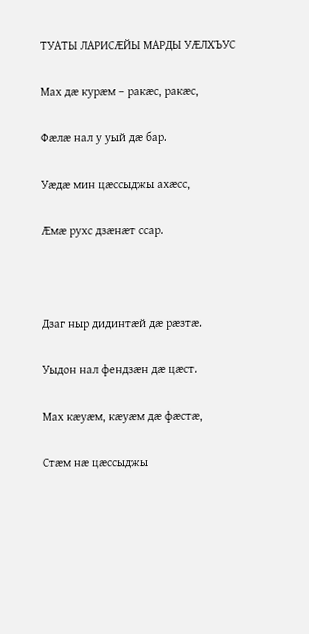ТУАТЫ ЛАРИСÆЙЫ МАРДЫ УÆЛХЪУС

Мах дæ курæм – ракæс, ракæс,

Фæлæ нал у уый дæ бар.

Уæдæ мин цæссыджы ахæсс,

Æмæ рухс дзæнæт ссар.



Дзаг ныр дидинтæй дæ рæзтæ.

Уыдон нал фендзæн дæ цæст.

Мах кæуæм, кæуæм дæ фæстæ,

Стæм нæ цæссыджы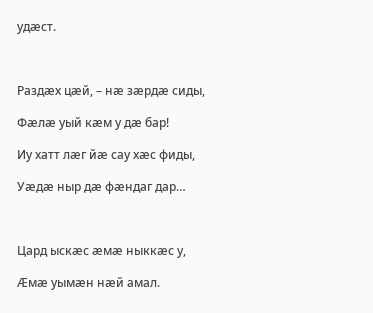удæст.



Раздæх цæй, – нæ зæрдæ сиды,

Фæлæ уый кæм у дæ бар!

Иу хатт лæг йæ сау хæс фиды,

Уæдæ ныр дæ фæндаг дар…



Цард ыскæс æмæ ныккæс у,

Æмæ уымæн нæй амал.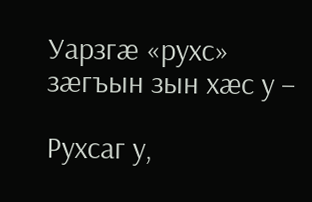Уарзгæ «рухс» зæгъын зын хæс у –

Рухсаг у,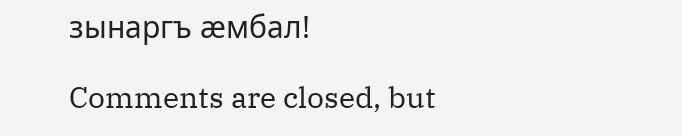зынаргъ æмбал!

Comments are closed, but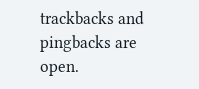trackbacks and pingbacks are open.